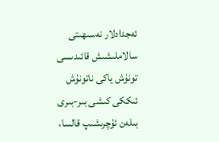ئەجدادلار نەسىھىتى
سالاملىشىش قائىدىسى
تونۇش ياكى ناتونۇش ئىككى كىشى بىر-بىرى بىلەن ئۇچرىشىپ قالسا،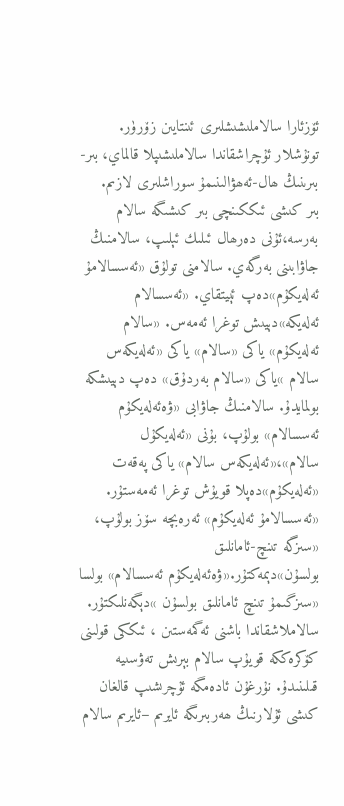ئۆزئارا سالاملىشىشلىرى ئىنتايىن زۆرۈر. تونۇشلار ئۇچراشقاندا سالاملىشىپلا قالماي، بىر-بىرىنىڭ ھال-ئەھۋالىنىمۇ سوراشلىرى لازىم.
بىر كىشى ئىككىنچى بىر كىشىگە سالام بەرسە،ئۇنى دەرھال ئىلىك ئېلىپ، سالامنىڭ جاۋابىنى بەرگەي. سالامنى تولۇق «ئەسسالامۇ ئەلەيكۇم»دەپ ئېيتقاي. «ئەسسالام ئەلەيكە»دېيىش توغرا ئەمەس. «سالام ئەلەيكۇم» ياكى «سالام» ياكى «ئەلەيكەس سالام »ياكى «سالام بەردۇق» دەپ دېيىشكە بولمايدۇ. سالامنىڭ جاۋابى «ۋەئەلەيكۇم ئەسسالام» بولۇپ، بۇنى «ئەلەيكۇل سالام»،«ئەلەيكەس سالام» ياكى پەقەت «ئەلەيكۇم»دەپلا قويۇش توغرا ئەمەستۇر.
«ئەسسالامۇ ئەلەيكۇم» ئەرەبچە سۆز بولۇپ، «سىزگە تىنچ-ئامانلىق بولسۇن»دېمەكتۇر.«ۋەئەلەيكۇم ئەسسالام» بولسا «سىزگىمۇ تىنچ ئامانلىق بولسۇن »دېگەنلىكتۇر.
سالاملاشقاندا باشنى ئەگمەستىن ، ئىككى قولىنى كۆكرەككە قويۇپ سالام بېرىش تەۋسىيە قىلىنىدۇ. نۇرغۇن ئادەمگە ئۇچرىشىپ قالغان كىشى ئۇلارنىڭ ھەربىرىگە ئايرىم –ئايرىم سالام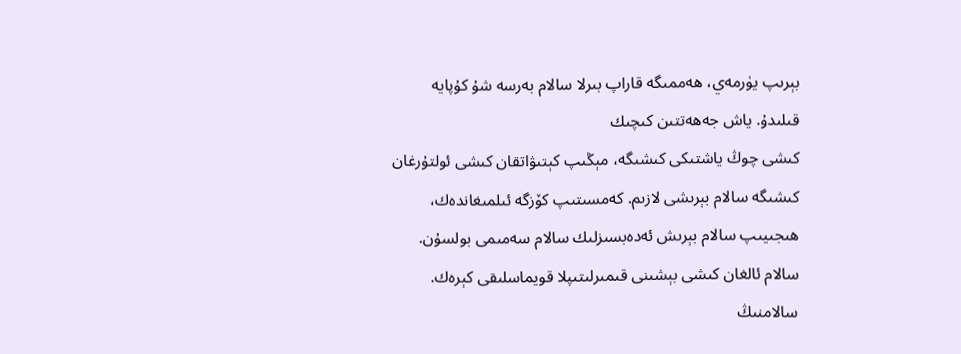بېرىپ يۈرمەي، ھەممىگە قاراپ بىرلا سالام بەرسە شۇ كۇپايە قىلىدۇ. ياش جەھەتتىن كىچىك
كىشى چوڭ ياشتىكى كىشىگە، مېڭىپ كېتىۋاتقان كىشى ئولتۇرغان كىشىگە سالام بېرىشى لازىم. كەمسىتىپ كۆزگە ئىلمىغاندەك، ھىجىيىپ سالام بېرىش ئەدەبسىزلىك سالام سەمىمى بولسۇن.
سالام ئالغان كىشى بېشىنى قىمىرلىتىپلا قويماسلىقى كېرەك. سالامنىڭ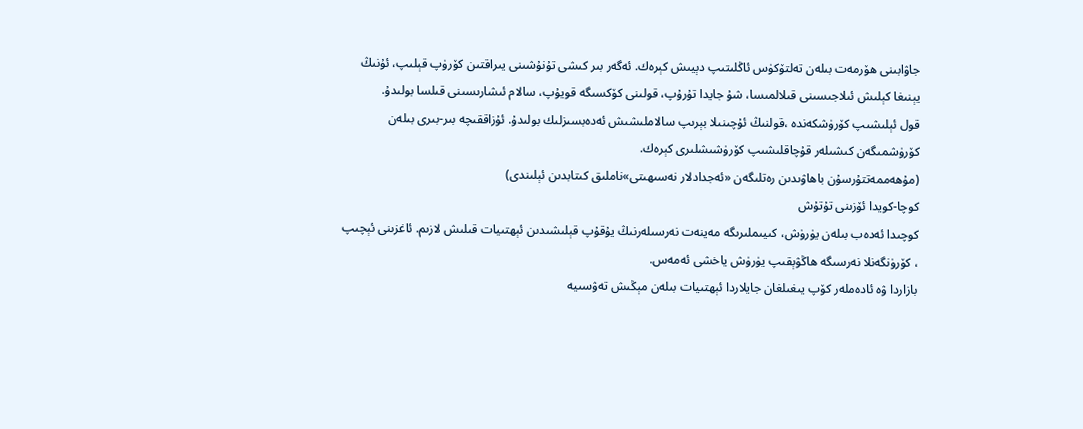جاۋابىنى ھۆرمەت بىلەن تەلتۆكۈس ئاڭلىتىپ دېيىش كېرەك. ئەگەر بىر كىشى تۇنۇشىنى يىراقتىن كۆرۈپ قېلىپ، ئۇنىڭ يېنىغا كېلىش ئىلاجىسىنى قىلالمىسا، شۇ جايدا تۇرۇپ، قولىنى كۆكسىگە قويۇپ، سالام ئىشارىسىنى قىلسا بولىدۇ.
قول ئېلىشىپ كۆرۈشكەندە ،قولنىڭ ئۇچىنىلا بېرىپ سالاملىشىش ئەدەبسىزلىك بولىدۇ. ئۇزاققىچە بىر-بىرى بىلەن كۆرۈشمىگەن كىشىلەر قۇچاقلىشىپ كۆرۈشىشلىرى كېرەك.
(مۇھەممەتتۇرسۇن باھاۋىدىن رەتلىگەن «ئەجدادلار نەسىھىتى»ناملىق كىتابدىن ئېلىندى)
كوچا-كويدا ئۆزىنى تۇتۇش
كوچىدا ئەدەب بىلەن يۈرۈش، كىيىملىرىگە مەينەت نەرسىلەرنىڭ يۇقۇپ قېلىشىدىن ئېھتىيات قىلىش لازىم. ئاغزىنى ئېچىپ ، كۆرۈنگەنلا نەرسىگە ھاڭۋېقىپ يۈرۈش ياخشى ئەمەس.
بازاردا ۋە ئادەملەر كۆپ يىغىلغان جايلاردا ئېھتىيات بىلەن مېڭىش تەۋسىيە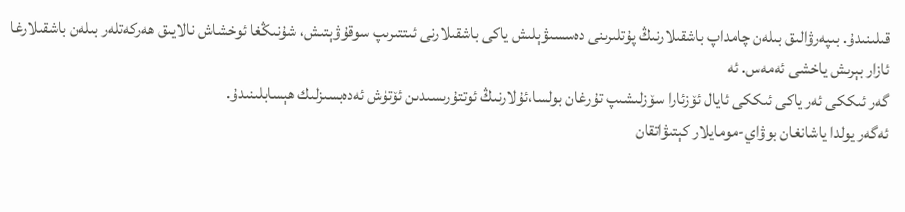قىلىنىدۇ. بىپەرۋالىق بىلەن چامداپ باشقىلارنىڭ پۇتلىرىنى دەسسىۋېلىش ياكى باشقىلارنى ئىتتىرىپ سوقۇۋېتىش، شۇنىڭغا ئوخشاش نالايىق ھەركەتلەر بىلەن باشقىلارغا ئازار بېرىش ياخشى ئەمەس. ئە
گەر ئىككى ئەر ياكى ئىككى ئايال ئۆزئارا سۆزلىشىپ تۇرغان بولسا،ئۇلارنىڭ ئوتتۇرىسىدىن ئۆتۈش ئەدەبسىزلىك ھېسابلىنىدۇ.
ئەگەر يولدا ياشانغان بوۋاي-مومايلار كېتىۋاتقان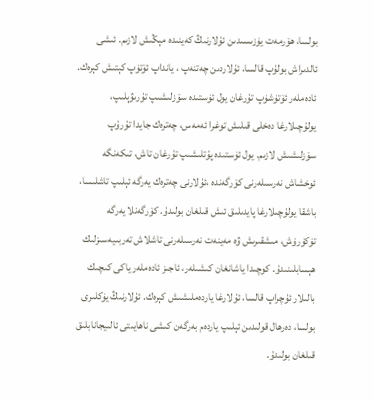بولسا، ھۆرمەت يۈزىسىدىن ئۇلارنىڭ كەينىدە مېڭىش لازىم. ئىشى ئالدىراش بولۇپ قالسا، ئۇلاردىن چەتنەپ ، يانداپ ئۆتۈپ كېتىش كېرەك.
ئادەملەر ئۆتۈشۈپ تۇرغان يول ئۈستىدە سۆزلىشىپ تۇرىۋېلىپ، يولۇچىلارغا دەخلى قىلىش توغرا ئەمەس، چەترەك جايدا تۇرۇپ سۆزلىشىش لازىم. يول ئۈستىدە پۇتلىشىپ تۇرغان تاش، تىكەنگە ئوخشاش نەرسىلەرنى كۆرگەندە ،ئۇلارنى چەترەك يەرگە ئېلىپ تاشلىسا، باشقا يولۇچىلارغا پايدىلىق ئىش قىلغان بولىدۇ. كۆرگەنلا يەرگە تۈكۈرۈش، مىشقىرىش ۋە مەينەت نەرسىلەرنى تاشلاش تەربىيەسىزلىك ھېسابلىنىدۇ. كوچىدا ياشانغان كىشىلەر، ئاجىز ئادەملەر ياكى كىچىك بالىلار ئۇچراپ قالسا، ئۇلارغا ياردەملىشىش كېرەك. ئۇلارنىڭ يۈكلىرى بولسا، دەرھال قولىدىن ئېلىپ ياردەم بەرگەن كىشى ناھايىتى ئالىيجانابلىق قىلغان بولىدۇ.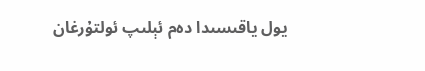يول ياقىسىدا دەم ئېلىپ ئولتۇرغان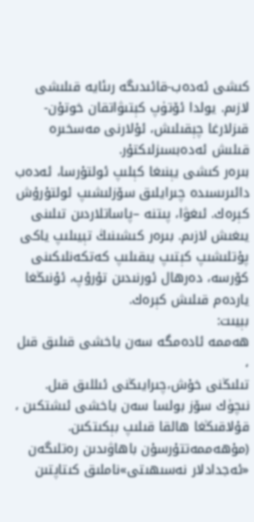كىشى ئەدەب-قائىدىگە رىئايە قىلىشى لازىم. يولدا ئۆتۈپ كېتىۋاتقان خوتۇن-قىزلارغا چېقىلىش، ئۇلارنى مەسخىرە قىلىش ئەدەبسىزلىكتۇر.
بىرەر كىشى يېنىغا كېلىپ ئولتۇرسا، ئەدەب دائىرىسىدە چىرايلىق سۆزلىشىپ ئولتۇرۇش كېرەك. ئىغۋا، پىتنە –پاساتلاردىن تىلىنى يىغىش لازىم. بىرەر كىشىنىڭ تېيىلىپ ياكى پۇتلىشىپ كېتىپ يىقىلىپ كەتكەنلىكىنى كۆرسە، دەرھال ئورنىدىن تۇرۇپ، ئۇنىڭغا ياردەم قىلىش كېرەك.
بېيىت:
ھەممە ئادەمگە سەن ياخشى قىلىق قىل ،
تىلىڭنى خۇش،چىرايىڭنى ئىللىق قىل.
نىچۈك سۆز بولسا سەن ياخشى ئىشتكىن ،
قۇلاقىڭغا ھالقا قىلىپ بېكىتكىن.
(مۇھەممەتتۇرسۇن باھاۋىدىن رەتلىگەن «ئەجدادلار نەسىھىتى»ناملىق كىتاپتىن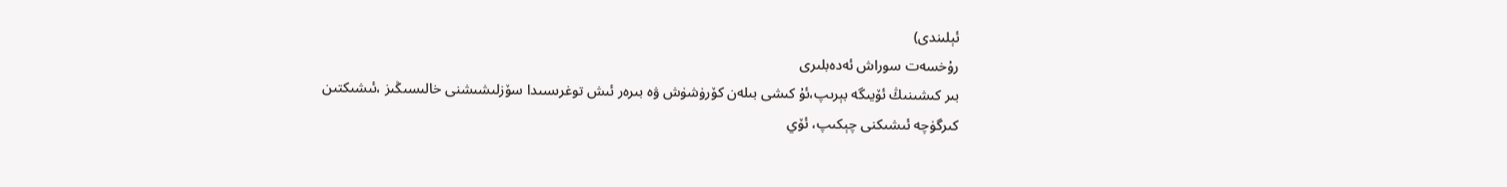ئېلىندى)
رۇخسەت سوراش ئەدەبلىرى
بىر كىشىنىڭ ئۆيىگە بېرىپ،ئۇ كىشى بىلەن كۆرۈشۈش ۋە بىرەر ئىش توغرىسىدا سۆزلىشىشنى خالىسىڭىز ،ئىشىكتىن كىرگۈچە ئىشىكنى چېكىپ، ئۆي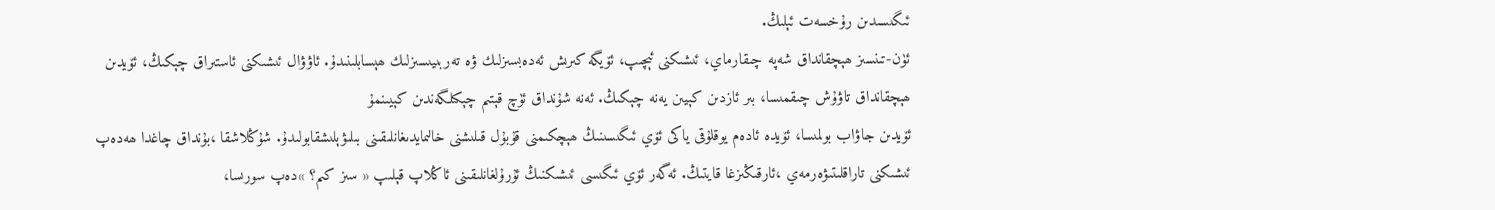ئىگىسىدىن رۇخسەت ئېلىڭ.
ئۈن-تىنسىز ھېچقانداق شەپە چىقارماي، ئىشىكنى ئېچىپ، ئۆيگە كىرىش ئەدەبسىزلىك ۋە تەربىيىسىزلىك ھېسابلىنىدۇ. ئاۋۋال ئىشىكنى ئاستىراق چېكىڭ، ئۆيدىن ھېچقانداق تاۋۇش چىقمىسا، بىر ئازدىن كېيىن يەنە چېكىڭ. ئەنە شۇنداق ئۈچ قېتىم چېكىلگەندىن كېيىنمۇ
ئۆيدىن جاۋاب بولمىسا، ئۆيدە ئادەم يوقلۇقى ياكى ئۆي ئىگىسىنىڭ ھېچكىمنى قۇبۇل قىلىشنى خالىمايدىغانلىقىنى بىلىۋېلىشقابولىدۇ. شۇڭلاشقا ،بۇنداق چاغدا ھەدەپ ئىشىكنى تاراقلىتىۋەرمەي ،ئارقىڭىزغا قايتىڭ. ئەگەر ئۆي ئىگىسى ئىشىكنىڭ ئۇرۇلغانلىقىنى ئاڭلاپ قېلىپ « سىز كىم؟ »دەپ سورىسا،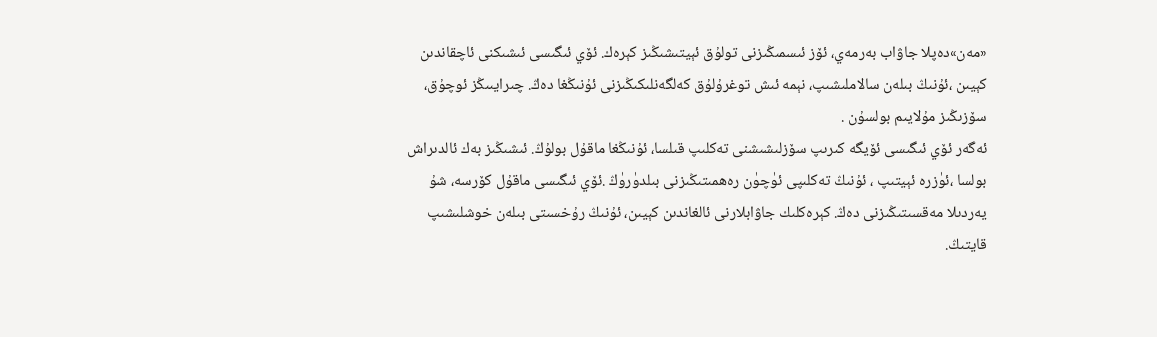«مەن»دەپلا جاۋاب بەرمەي، ئۆز ئىسمىڭىزنى تولۇق ئېيتىشىڭىز كېرەك. ئۆي ئىگىسى ئىشىكنى ئاچقاندىن كېيىن ،ئۇنىڭ بىلەن سالاملىشىپ، نېمە ئىش توغرۇلۇق كەلگەنلىكىڭىزنى ئۇنىڭغا دەڭ. چىرايىىڭز ئوچۇق، سۆزىڭىز مۇلايىم بولسۇن .
ئەگەر ئۆي ئىگىسى ئۆيگە كىرىپ سۆزلىشىشنى تەكلىپ قىلسا، ئۇنىڭغا ماقۇل بولۇڭ. ئىشىڭىز بەك ئالدىراش بولسا ،ئۈزرە ئېيتىپ ، ئۇنىڭ تەكلىپى ئۈچۈن رەھمىتىڭىزنى بىلدۈرۈڭ .ئۆي ئىگىسى ماقۇل كۆرسە، شۇ يەردىلا مەقسىتىڭىزنى دەڭ. كېرەكلىك جاۋابلارنى ئالغاندىن كېيىن، ئۇنىڭ رۇخسىتى بىلەن خوشلىشىپ قايتىڭ.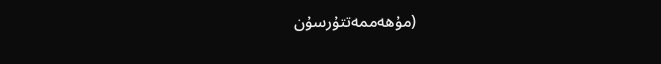(مۇھەممەتتۇرسۇن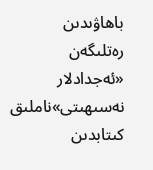باھاۋىدىن رەتلىگەن «ئەجدادلار نەسىھىتى»ناملىق كىتابدىن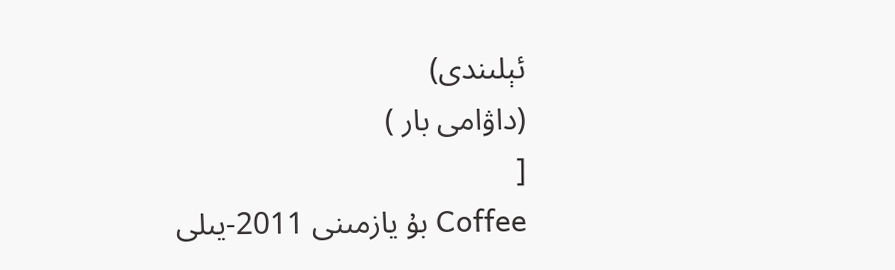ئېلىندى)
(داۋامى بار )
[
Coffee بۇ يازمىنى 2011-يىلى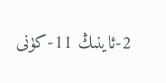2-ئاينىڭ 11-كۈنى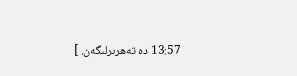13:57 دە تەھرىرلىگەن. ]